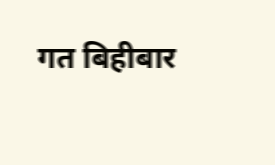गत बिहीबार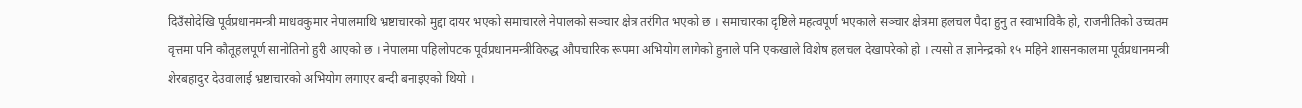दिउँसोदेखि पूर्वप्रधानमन्त्री माधवकुमार नेपालमाथि भ्रष्टाचारको मुद्दा दायर भएको समाचारले नेपालको सञ्चार क्षेत्र तरंगित भएको छ । समाचारका दृष्टिले महत्वपूर्ण भएकाले सञ्चार क्षेत्रमा हलचल पैदा हुनु त स्वाभाविकै हो, राजनीतिको उच्चतम वृत्तमा पनि कौतूहलपूर्ण सानोतिनो हुरी आएको छ । नेपालमा पहिलोपटक पूर्वप्रधानमन्त्रीविरुद्ध औपचारिक रूपमा अभियोग लागेको हुनाले पनि एकखाले विशेष हलचल देखापरेको हो । त्यसो त ज्ञानेन्द्रको १५ महिने शासनकालमा पूर्वप्रधानमन्त्री शेरबहादुर देउवालाई भ्रष्टाचारको अभियोग लगाएर बन्दी बनाइएको थियो ।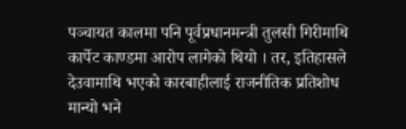पञ्चायत कालमा पनि पूर्वप्रधानमन्त्री तुलसी गिरीमाथि कार्पेट काण्डमा आरोप लागेको थियो । तर, इतिहासले देउवामाथि भएको कारबाहीलाई राजनीतिक प्रतिशोध मान्यो भने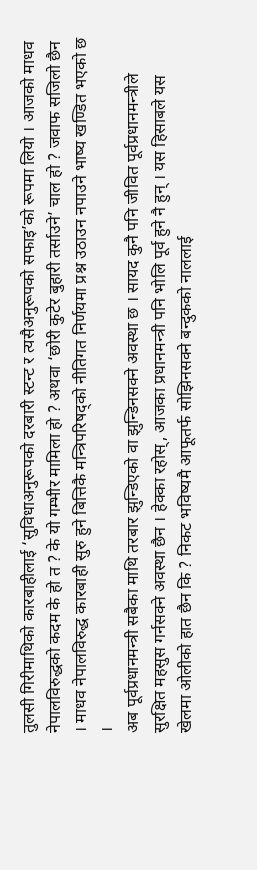तुलसी गिरीमाथिको कारबाहीलाई ‘सुविधाअनुरूपको दरबारी स्टन्ट र त्यसैअनुरूपको सफाइ’को रूपमा लियो । आजको माधव नेपालविरुद्धको कदम के हो त ? के यो गम्भीर मामिला हो ? अथवा ‘छोरी कुटेर बुहारी तर्साउने’ चाल हो ? जवाफ सजिलो छैन । माधव नेपालविरुद्ध कारबाही सुरु हुने बित्तिकै मन्त्रिपरिषद्को नीतिगत निर्णयमा प्रश्न उठाउन नपाउने भाष्य खण्डित भएको छ ।
अब पूर्वप्रधानमन्त्री सबैका माथि तरबार झुन्डिएको वा झुन्डिनसक्ने अवस्था छ । सायद कुनै पनि जीवित पूर्वप्रधानमन्त्रीले सुरक्षित महसुस गर्नसक्ने अवस्था छैन । हेक्का रहोस्, आजका प्रधानमन्त्री पनि भोलि पूर्व हुने नै हुन् । यस हिसाबले यस खेलमा ओलीको हात छैन कि ? निकट भविष्यमै आफूतर्फ सोझिनसक्ने बन्दुकको नाललाई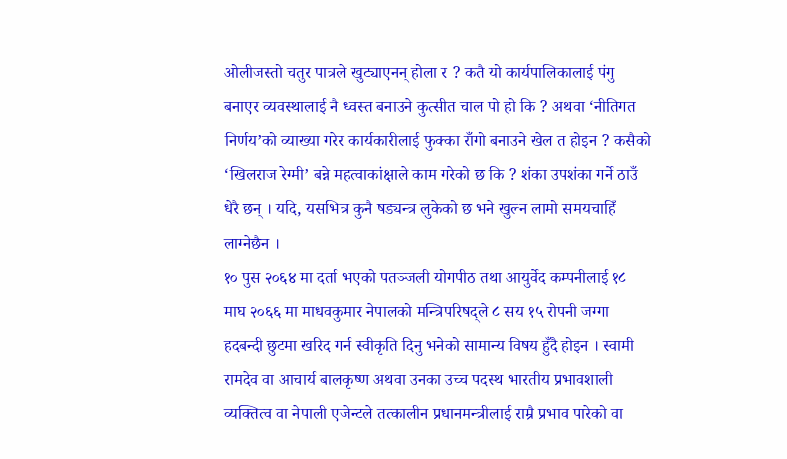ओलीजस्तो चतुर पात्रले खुट्याएनन् होला र ? कतै यो कार्यपालिकालाई पंगु बनाएर व्यवस्थालाई नै ध्वस्त बनाउने कुत्सीत चाल पो हो कि ? अथवा ‘नीतिगत निर्णय’को व्याख्या गरेर कार्यकारीलाई फुक्का राँगो बनाउने खेल त होइन ? कसैको ‘खिलराज रेग्मी’ बन्ने महत्वाकांक्षाले काम गरेको छ कि ? शंका उपशंका गर्ने ठाउँ धेरै छन् । यदि, यसभित्र कुनै षड्यन्त्र लुकेको छ भने खुल्न लामो समयचाहिँ लाग्नेछैन ।
१० पुस २०६४ मा दर्ता भएको पतञ्जली योगपीठ तथा आयुर्वेद कम्पनीलाई १८ माघ २०६६ मा माधवकुमार नेपालको मन्त्रिपरिषद्ले ८ सय १५ रोपनी जग्गा हदबन्दी छुटमा खरिद गर्न स्वीकृति दिनु भनेको सामान्य विषय हुँदै होइन । स्वामी रामदेव वा आचार्य बालकृष्ण अथवा उनका उच्च पदस्थ भारतीय प्रभावशाली व्यक्तित्व वा नेपाली एजेन्टले तत्कालीन प्रधानमन्त्रीलाई राम्रै प्रभाव पारेको वा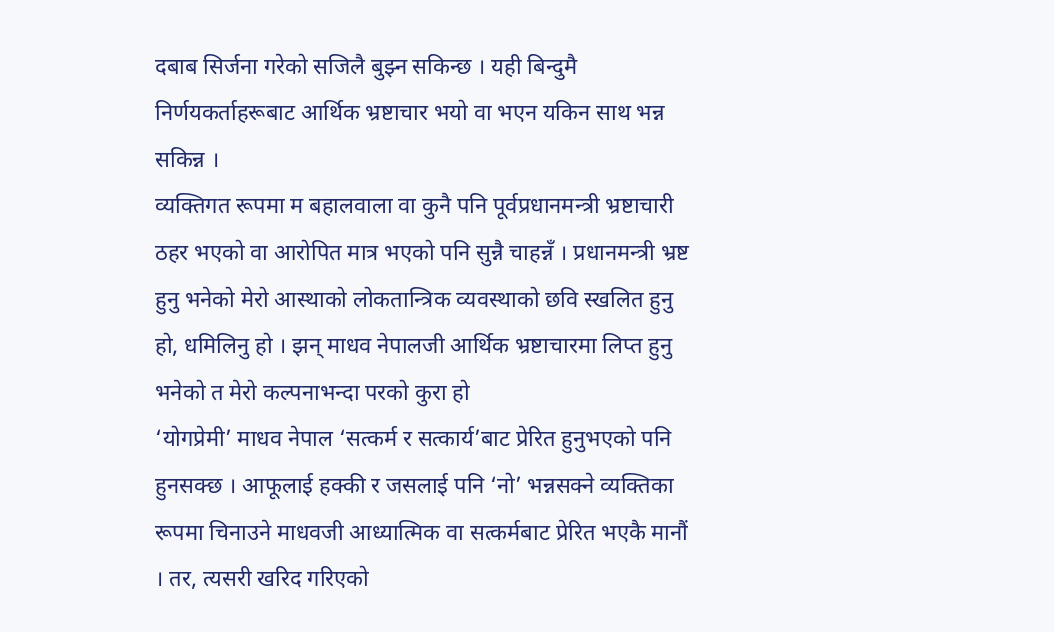दबाब सिर्जना गरेको सजिलै बुझ्न सकिन्छ । यही बिन्दुमै निर्णयकर्ताहरूबाट आर्थिक भ्रष्टाचार भयो वा भएन यकिन साथ भन्न सकिन्न ।
व्यक्तिगत रूपमा म बहालवाला वा कुनै पनि पूर्वप्रधानमन्त्री भ्रष्टाचारी ठहर भएको वा आरोपित मात्र भएको पनि सुन्नै चाहन्नँ । प्रधानमन्त्री भ्रष्ट हुनु भनेको मेरो आस्थाको लोकतान्त्रिक व्यवस्थाको छवि स्खलित हुनु हो, धमिलिनु हो । झन् माधव नेपालजी आर्थिक भ्रष्टाचारमा लिप्त हुनु भनेको त मेरो कल्पनाभन्दा परको कुरा हो
‘योगप्रेमी’ माधव नेपाल ‘सत्कर्म र सत्कार्य’बाट प्रेरित हुनुभएको पनि हुनसक्छ । आफूलाई हक्की र जसलाई पनि ‘नो’ भन्नसक्ने व्यक्तिका रूपमा चिनाउने माधवजी आध्यात्मिक वा सत्कर्मबाट प्रेरित भएकै मानौं । तर, त्यसरी खरिद गरिएको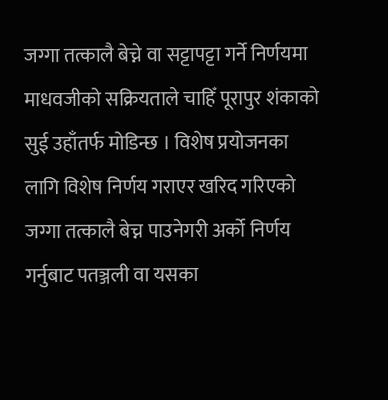जग्गा तत्कालै बेच्ने वा सट्टापट्टा गर्ने निर्णयमा माधवजीको सक्रियताले चाहिँ पूरापुर शंकाको सुई उहाँतर्फ मोडिन्छ । विशेष प्रयोजनका लागि विशेष निर्णय गराएर खरिद गरिएको जग्गा तत्कालै बेच्न पाउनेगरी अर्को निर्णय गर्नुबाट पतञ्जली वा यसका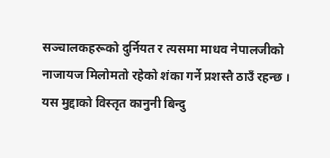सञ्चालकहरूको दुर्नियत र त्यसमा माधव नेपालजीको नाजायज मिलोमतो रहेको शंका गर्ने प्रशस्तै ठाउँ रहन्छ ।
यस मुद्दाको विस्तृत कानुनी बिन्दु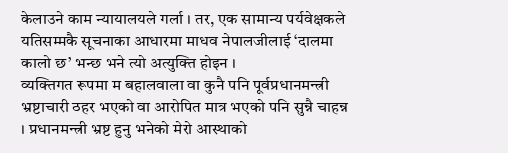केलाउने काम न्यायालयले गर्ला । तर, एक सामान्य पर्यवेक्षकले यतिसम्मकै सूचनाका आधारमा माधव नेपालजीलाई ‘दालमा कालो छ’ भन्छ भने त्यो अत्युक्ति होइन ।
व्यक्तिगत रूपमा म बहालवाला वा कुनै पनि पूर्वप्रधानमन्त्री भ्रष्टाचारी ठहर भएको वा आरोपित मात्र भएको पनि सुन्नै चाहन्न । प्रधानमन्त्री भ्रष्ट हुनु भनेको मेरो आस्थाको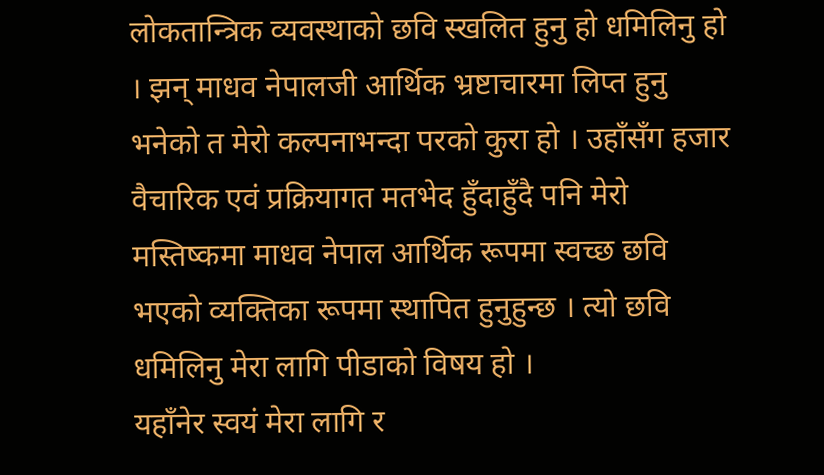लोकतान्त्रिक व्यवस्थाको छवि स्खलित हुनु हो धमिलिनु हो । झन् माधव नेपालजी आर्थिक भ्रष्टाचारमा लिप्त हुनु भनेको त मेरो कल्पनाभन्दा परको कुरा हो । उहाँसँग हजार वैचारिक एवं प्रक्रियागत मतभेद हुँदाहुँदै पनि मेरो मस्तिष्कमा माधव नेपाल आर्थिक रूपमा स्वच्छ छवि भएको व्यक्तिका रूपमा स्थापित हुनुहुन्छ । त्यो छवि धमिलिनु मेरा लागि पीडाको विषय हो ।
यहाँनेर स्वयं मेरा लागि र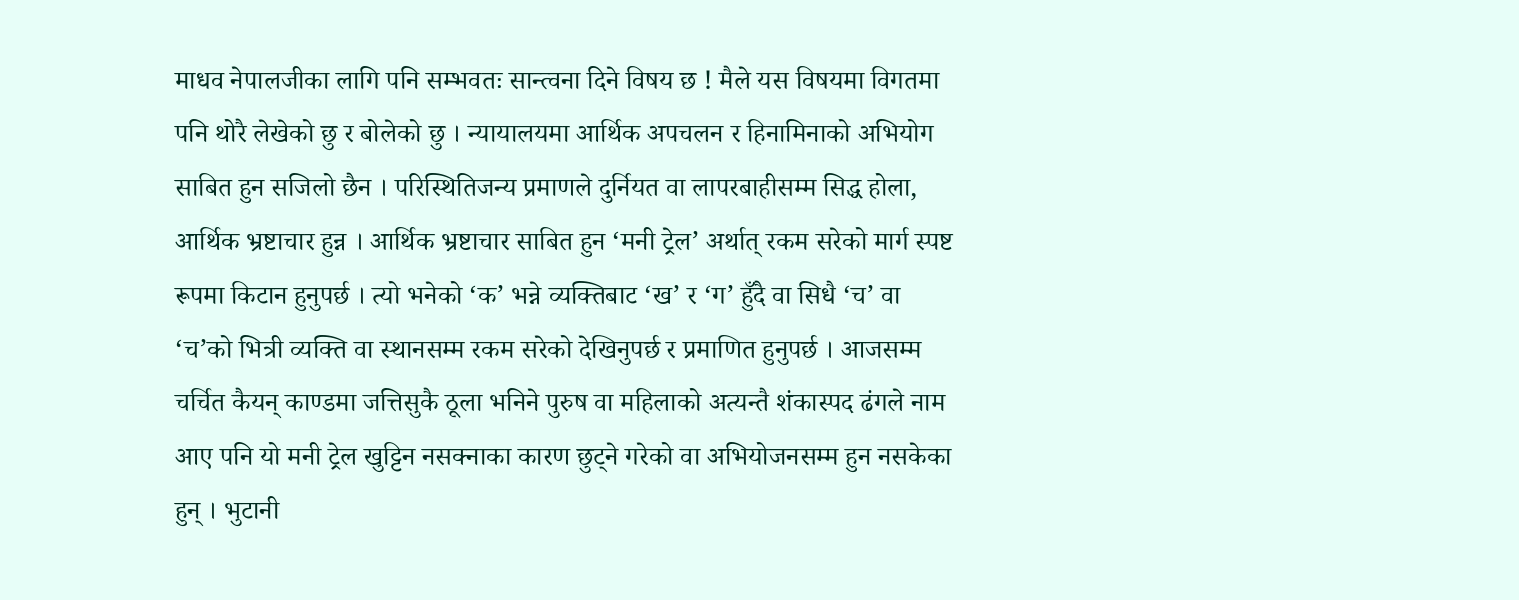माधव नेपालजीका लागि पनि सम्भवतः सान्त्वना दिने विषय छ ! मैले यस विषयमा विगतमा पनि थोरै लेखेको छु र बोलेको छु । न्यायालयमा आर्थिक अपचलन र हिनामिनाको अभियोग साबित हुन सजिलो छैन । परिस्थितिजन्य प्रमाणले दुर्नियत वा लापरबाहीसम्म सिद्ध होला, आर्थिक भ्रष्टाचार हुन्न । आर्थिक भ्रष्टाचार साबित हुन ‘मनी ट्रेल’ अर्थात् रकम सरेको मार्ग स्पष्ट रूपमा किटान हुनुपर्छ । त्यो भनेको ‘क’ भन्ने व्यक्तिबाट ‘ख’ र ‘ग’ हुँदै वा सिधै ‘च’ वा ‘च’को भित्री व्यक्ति वा स्थानसम्म रकम सरेको देखिनुपर्छ र प्रमाणित हुनुपर्छ । आजसम्म चर्चित कैयन् काण्डमा जत्तिसुकै ठूला भनिने पुरुष वा महिलाको अत्यन्तै शंकास्पद ढंगले नाम आए पनि यो मनी ट्रेल खुट्टिन नसक्नाका कारण छुट्ने गरेको वा अभियोजनसम्म हुन नसकेका हुन् । भुटानी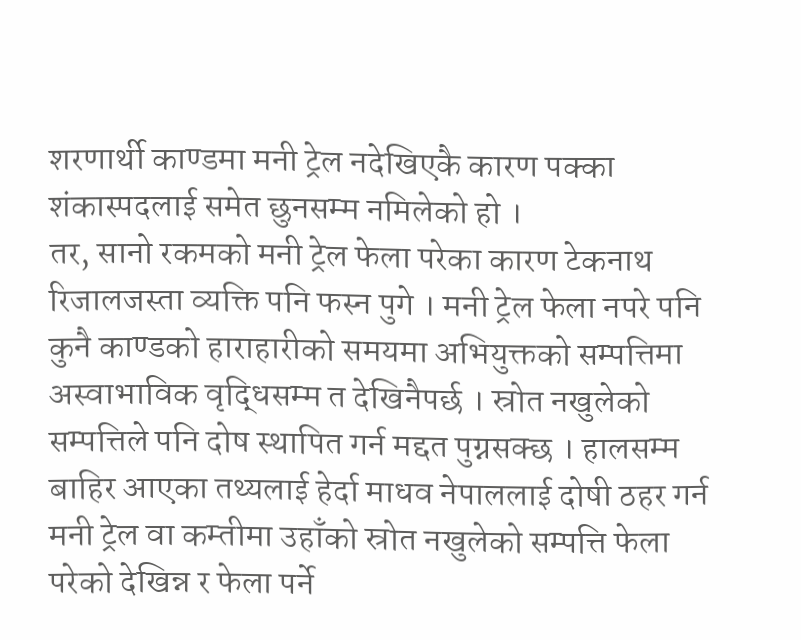शरणार्थी काण्डमा मनी ट्रेल नदेखिएकै कारण पक्का शंकास्पदलाई समेत छुनसम्म नमिलेको हो ।
तर, सानो रकमको मनी ट्रेल फेला परेका कारण टेकनाथ रिजालजस्ता व्यक्ति पनि फस्न पुगे । मनी ट्रेल फेला नपरे पनि कुनै काण्डको हाराहारीको समयमा अभियुक्तको सम्पत्तिमा अस्वाभाविक वृद्धिसम्म त देखिनैपर्छ । स्रोत नखुलेको सम्पत्तिले पनि दोष स्थापित गर्न मद्दत पुग्नसक्छ । हालसम्म बाहिर आएका तथ्यलाई हेर्दा माधव नेपाललाई दोषी ठहर गर्न मनी ट्रेल वा कम्तीमा उहाँको स्रोत नखुलेको सम्पत्ति फेला परेको देखिन्न र फेला पर्ने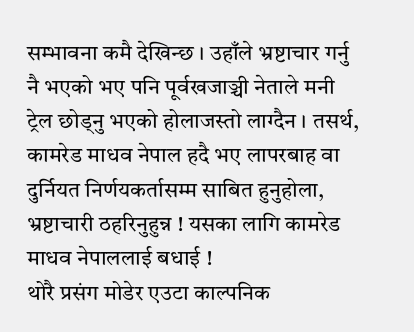सम्भावना कमै देखिन्छ । उहाँले भ्रष्टाचार गर्नु नै भएको भए पनि पूर्वखजाञ्ची नेताले मनी ट्रेल छोड्नु भएको होलाजस्तो लाग्दैन । तसर्थ, कामरेड माधव नेपाल हदै भए लापरबाह वा दुर्नियत निर्णयकर्तासम्म साबित हुनुहोला, भ्रष्टाचारी ठहरिनुहुन्न ! यसका लागि कामरेड माधव नेपाललाई बधाई !
थोरै प्रसंग मोडेर एउटा काल्पनिक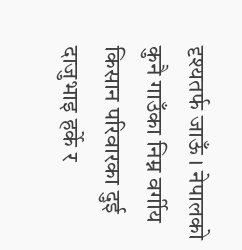दृश्यतर्फ जाऊँ । नेपालको कुनै गाउँका निम्न वर्गीय किसान परिवारका दुई दाजुभाइ हर्के र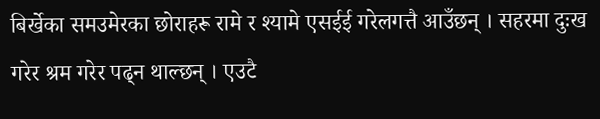बिर्खेका समउमेरका छोराहरू रामे र श्यामे एसईई गरेलगत्तै आउँछन् । सहरमा दुःख गरेर श्रम गरेर पढ्न थाल्छन् । एउटै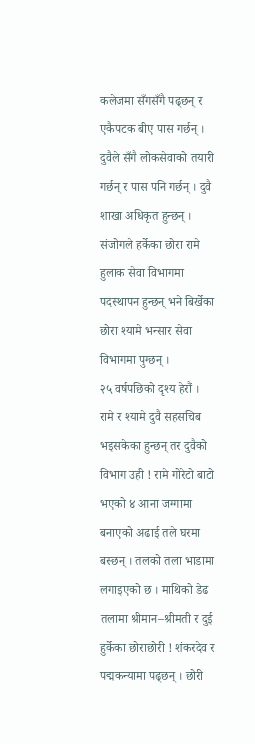कलेजमा सँगसँगै पढ्छन् र एकैपटक बीए पास गर्छन् । दुवैले सँगै लोकसेवाको तयारी गर्छन् र पास पनि गर्छन् । दुवै शाखा अधिकृत हुन्छन् । संजोगले हर्केका छोरा रामे हुलाक सेवा विभागमा पदस्थापन हुन्छन् भने बिर्खेका छोरा श्यामे भन्सार सेवा विभागमा पुग्छन् ।
२५ वर्षपछिको दृश्य हेरौं । रामे र श्यामे दुवै सहसचिब भइसकेका हुन्छन् तर दुवैको विभाग उही ! रामे गोरेटो बाटो भएको ४ आना जग्गामा बनाएको अढाई तले घरमा बस्छन् । तलको तला भाडामा लगाइएको छ । माथिको डेढ तलामा श्रीमान–श्रीमती र दुई हुर्केका छोराछोरी ! शंकरदेव र पद्मकन्यामा पढ्छन् । छोरी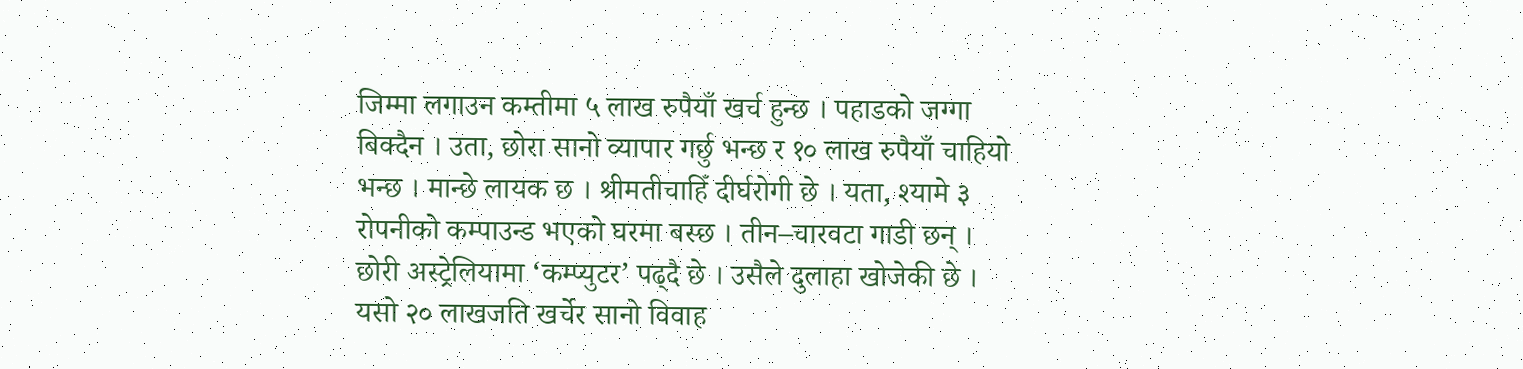जिम्मा लगाउन कम्तीमा ५ लाख रुपैयाँ खर्च हुन्छ । पहाडको जग्गा बिक्दैन । उता, छोरा सानो व्यापार गर्छु भन्छ र १० लाख रुपैयाँ चाहियो भन्छ । मान्छे लायक छ । श्रीमतीचाहिँ दीर्घरोगी छे । यता, श्यामे ३ रोपनीको कम्पाउन्ड भएको घरमा बस्छ । तीन–चारवटा गाडी छन् । छोरी अस्ट्रेलियामा ‘कम्प्युटर’ पढ्दै छे । उसैले दुलाहा खोजेकी छे । यसो २० लाखजति खर्चेर सानो विवाह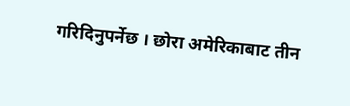गरिदिनुपर्नेछ । छोरा अमेरिकाबाट तीन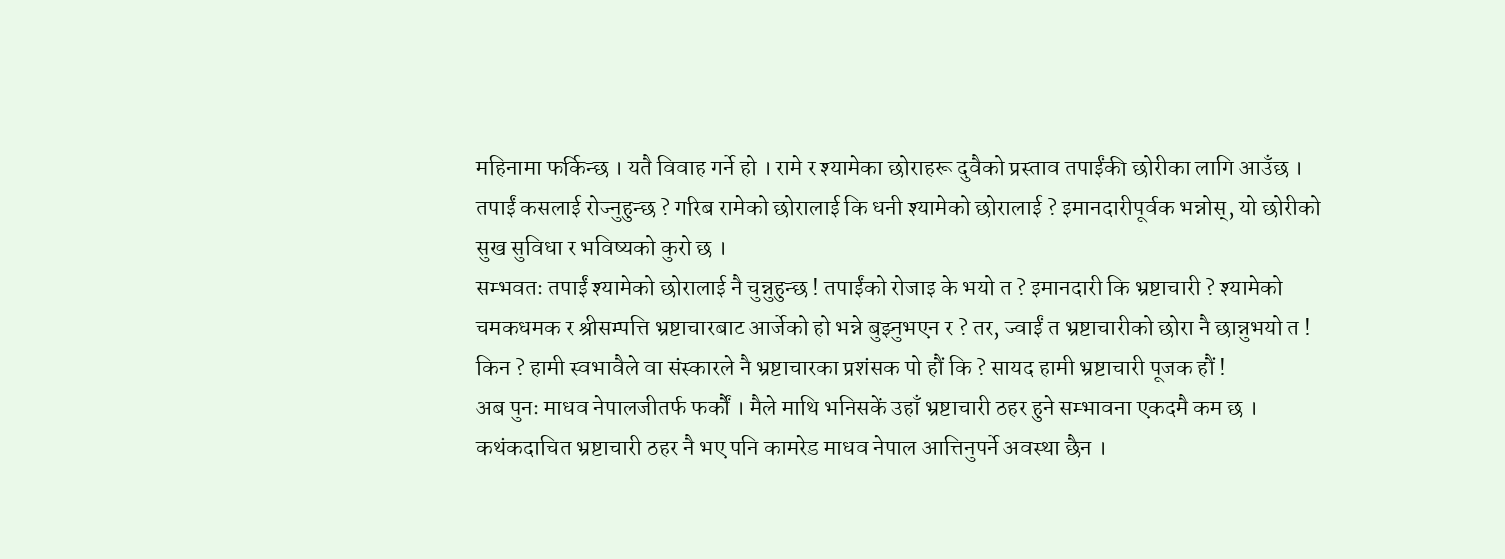महिनामा फर्किन्छ । यतै विवाह गर्ने हो । रामे र श्यामेका छोराहरू दुवैको प्रस्ताव तपाईंकी छोरीका लागि आउँछ । तपाईं कसलाई रोज्नुहुन्छ ? गरिब रामेको छोरालाई कि धनी श्यामेको छोरालाई ? इमानदारीपूर्वक भन्नोस्, यो छोरीको सुख सुविधा र भविष्यको कुरो छ ।
सम्भवतः तपाईं श्यामेको छोरालाई नै चुन्नुहुन्छ ! तपाईंको रोजाइ के भयो त ? इमानदारी कि भ्रष्टाचारी ? श्यामेको चमकधमक र श्रीसम्पत्ति भ्रष्टाचारबाट आर्जेको हो भन्ने बुझ्नुभएन र ? तर, ज्वाईं त भ्रष्टाचारीको छोरा नै छान्नुभयो त ! किन ? हामी स्वभावैले वा संस्कारले नै भ्रष्टाचारका प्रशंसक पो हौं कि ? सायद हामी भ्रष्टाचारी पूजक हौं !
अब पुनः माधव नेपालजीतर्फ फर्कौं । मैले माथि भनिसकें उहाँ भ्रष्टाचारी ठहर हुने सम्भावना एकदमै कम छ । कथंकदाचित भ्रष्टाचारी ठहर नै भए पनि कामरेड माधव नेपाल आत्तिनुपर्ने अवस्था छैन ।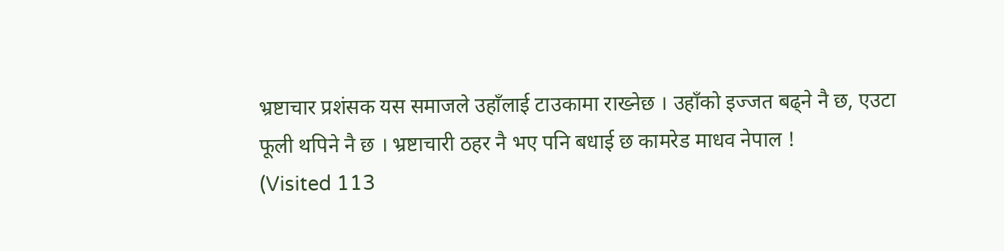भ्रष्टाचार प्रशंसक यस समाजले उहाँलाई टाउकामा राख्नेछ । उहाँको इज्जत बढ्ने नै छ, एउटा फूली थपिने नै छ । भ्रष्टाचारी ठहर नै भए पनि बधाई छ कामरेड माधव नेपाल !
(Visited 113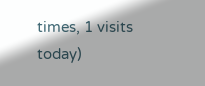times, 1 visits today)